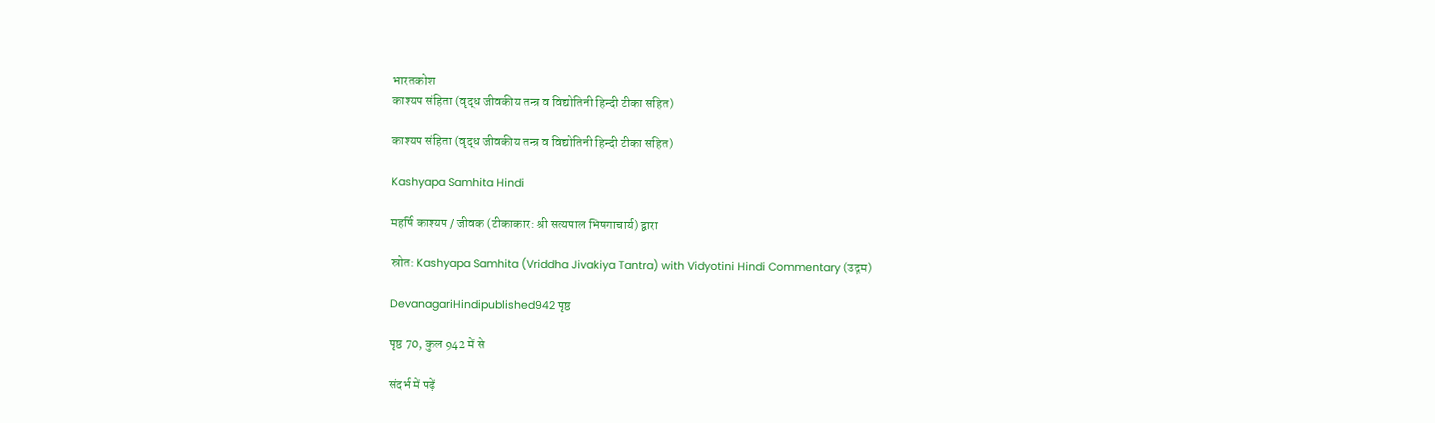भारतकोश
काश्यप संहिता (वृद्ध जीवकीय तन्त्र व विद्योतिनी हिन्दी टीका सहित)

काश्यप संहिता (वृद्ध जीवकीय तन्त्र व विद्योतिनी हिन्दी टीका सहित)

Kashyapa Samhita Hindi

महर्षि काश्यप / जीवक (टीकाकार: श्री सत्यपाल भिषगाचार्य) द्वारा

स्रोत: Kashyapa Samhita (Vriddha Jivakiya Tantra) with Vidyotini Hindi Commentary (उद्गम)

DevanagariHindipublished942 पृष्ठ

पृष्ठ 70, कुल 942 में से

संदर्भ में पढ़ें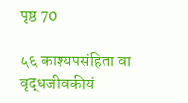पृष्ठ 70

५६ काश्यपसंहिता वा वृद्धजीवकीयं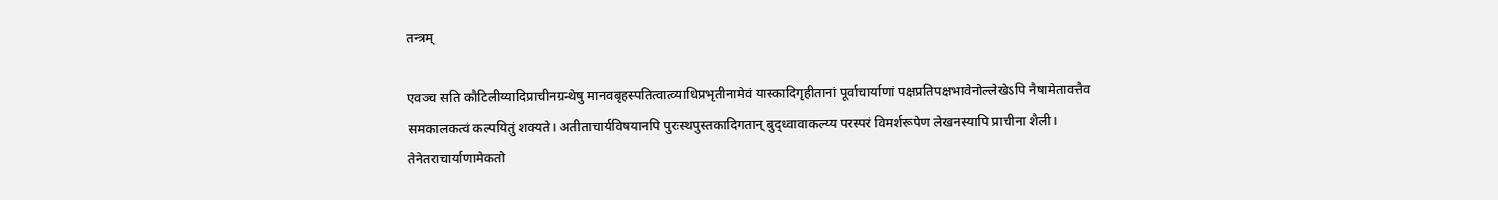तन्त्रम्

एवञ्च सति कौटिलीय्यादिप्राचीनग्रन्थेषु मानवबृहस्पतित्वात्व्याधिप्रभृतीनामेवं यास्कादिगृहीतानां पूर्वाचार्याणां पक्षप्रतिपक्षभावेनोल्लेखेऽपि नैषामेतावत्तैव समकालकत्वं कल्पयितुं शक्यते। अतीताचार्यविषयानपि पुरःस्थपुस्तकादिगतान् बुद्ध्वावाकल्य्य परस्परं विमर्शरूपेण लेखनस्यापि प्राचीना शैली। तेनेतराचार्याणामेकतो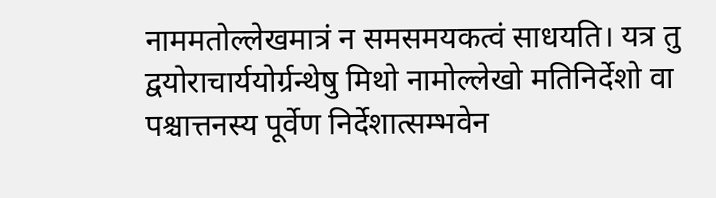नाममतोल्लेखमात्रं न समसमयकत्वं साधयति। यत्र तु द्वयोराचार्ययोर्ग्रन्थेषु मिथो नामोल्लेखो मतिनिर्देशो वा पश्चात्तनस्य पूर्वेण निर्देशात्सम्भवेन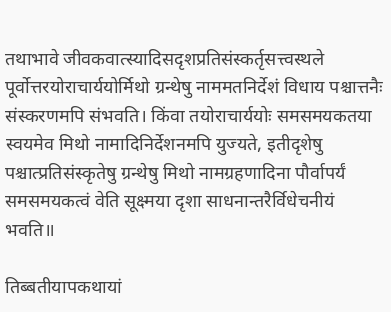तथाभावे जीवकवात्स्यादिसदृशप्रतिसंस्कर्तृसत्त्वस्थले पूर्वोत्तरयोराचार्ययोर्मिथो ग्रन्थेषु नाममतनिर्देशं विधाय पश्चात्तनैः संस्करणमपि संभवति। किंवा तयोराचार्ययोः समसमयकतया स्वयमेव मिथो नामादिनिर्देशनमपि युज्यते, इतीदृशेषु पश्चात्प्रतिसंस्कृतेषु ग्रन्थेषु मिथो नामग्रहणादिना पौर्वापर्यं समसमयकत्वं वेति सूक्ष्मया दृशा साधनान्तरैर्विधेचनीयं भवति॥

तिब्बतीयापकथायां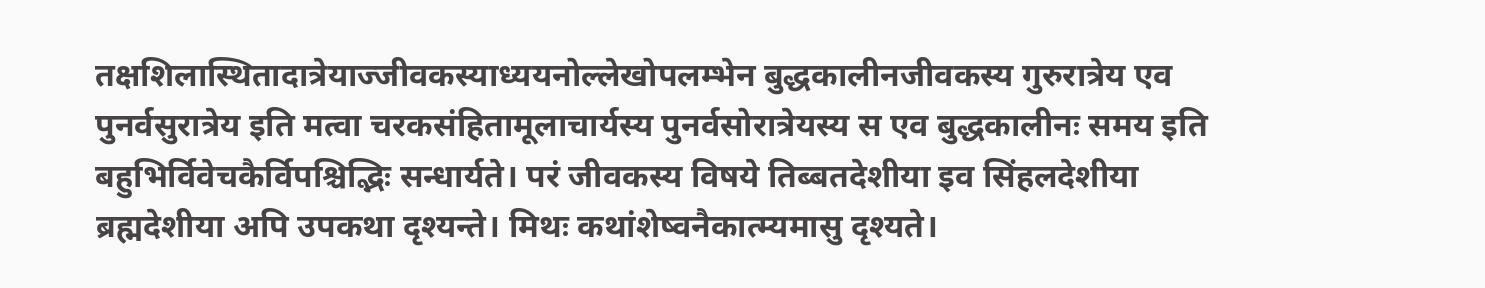तक्षशिलास्थितादात्रेयाज्जीवकस्याध्ययनोल्लेखोपलम्भेन बुद्धकालीनजीवकस्य गुरुरात्रेय एव पुनर्वसुरात्रेय इति मत्वा चरकसंहितामूलाचार्यस्य पुनर्वसोरात्रेयस्य स एव बुद्धकालीनः समय इति बहुभिर्विवेचकैर्विपश्चिद्भिः सन्धार्यते। परं जीवकस्य विषये तिब्बतदेशीया इव सिंहलदेशीया ब्रह्मदेशीया अपि उपकथा दृश्यन्ते। मिथः कथांशेष्वनैकात्म्यमासु दृश्यते।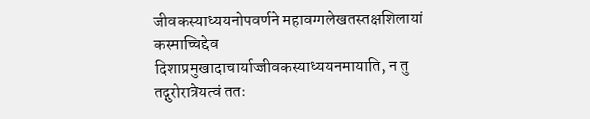जीवकस्याध्ययनोपवर्णने महावग्गलेखतस्तक्षशिलायां कस्माच्चिद्देव दिशाप्रमुखादाचार्याज्जीवकस्याध्ययनमायाति, न तु तद्गुरोरात्रेयत्वं ततः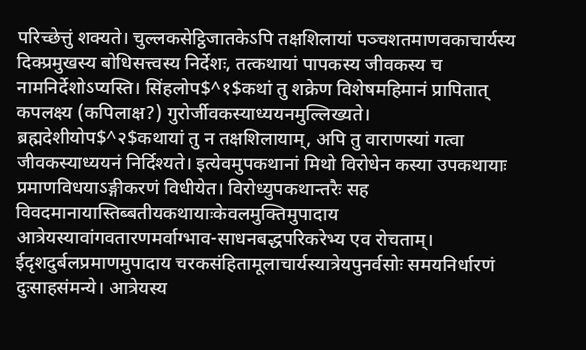परिच्छेत्तुं शक्यते। चुल्लकसेट्ठिजातकेऽपि तक्षशिलायां पञ्चशतमाणवकाचार्यस्य दिक्प्रमुखस्य बोधिसत्त्वस्य निर्देशः, तत्कथायां पापकस्य जीवकस्य च नामनिर्देशोऽप्यस्ति। सिंहलोप$^१$कथां तु शक्रेण विशेषमहिमानं प्रापितात् कपलक्ष्य (कपिलाक्ष?) गुरोर्जीवकस्याध्ययनमुल्लिख्यते। ब्रह्मदेशीयोप$^२$कथायां तु न तक्षशिलायाम्, अपि तु वाराणस्यां गत्वा जीवकस्याध्ययनं निर्दिश्यते। इत्येवमुपकथानां मिथो विरोधेन कस्या उपकथायाः प्रमाणविधयाऽङ्गीकरणं विधीयेत। विरोध्युपकथान्तरैः सह विवदमानायास्तिब्बतीयकथायाःकेवलमुक्तिमुपादाय आत्रेयस्यावांगवतारणमर्वाग्भाव-साधनबद्धपरिकरेभ्य एव रोचताम्। ईदृशदुर्बलप्रमाणमुपादाय चरकसंहितामूलाचार्यस्यात्रेयपुनर्वसोः समयनिर्धारणं दुःसाहसंमन्ये। आत्रेयस्य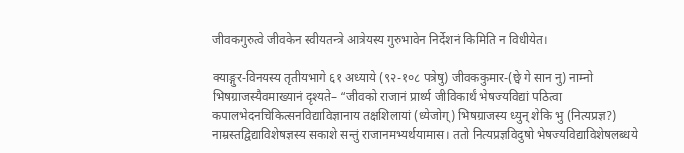जीवकगुरुत्वे जीवकेन स्वीयतन्त्रे आत्रेयस्य गुरुभावेन निर्देशनं किमिति न विधीयेत।

क्याङ्गुर-विनयस्य तृतीयभागे ६१ अध्याये (९२-१०८ पत्रेषु) जीवककुमार-(छ्वे गे सान नु) नाम्नो भिषग्राजस्यैवमाख्यानं दृश्यते– “जीवको राजानं प्रार्थ्य जीविकार्थं भेषज्यविद्यां पठित्वा कपालभेदनचिकित्सनविद्याविज्ञानाय तक्षशिलायां (ध्येजोग्) भिषग्राजस्य ध्युन् शेकि भु (नित्यप्रज्ञ?) नाम्रस्तद्विद्याविशेषज्ञस्य सकाशे सन्तुं राजानमभ्यर्थयामास। ततो नित्यप्रज्ञविदुषो भेषज्यविद्याविशेषलब्धये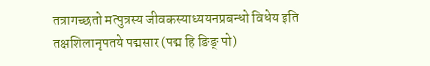तत्रागच्छतो मत्पुत्रस्य जीवकस्याध्ययनप्रबन्धो विधेय इति तक्षशिलानृपतये पद्मसार (पद्म हि ङिङ् पो)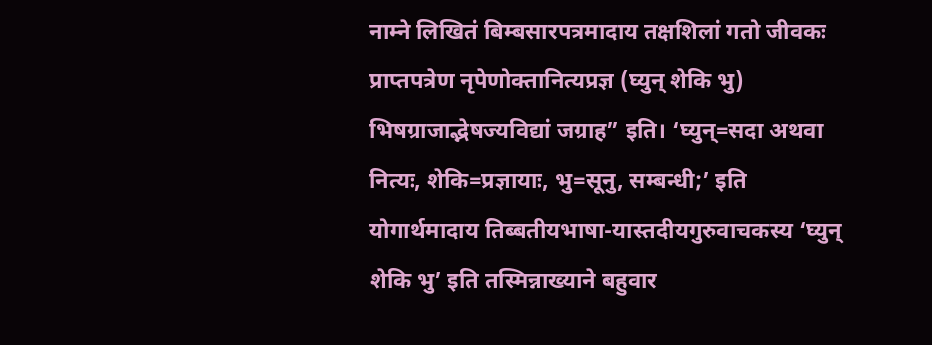नाम्ने लिखितं बिम्बसारपत्रमादाय तक्षशिलां गतो जीवकः प्राप्तपत्रेण नृपेणोक्तानित्यप्रज्ञ (घ्युन् शेकि भु) भिषग्राजाद्भेषज्यविद्यां जग्राह” इति। ‘घ्युन्=सदा अथवा नित्यः, शेकि=प्रज्ञायाः, भु=सूनु, सम्बन्धी;’ इति योगार्थमादाय तिब्बतीयभाषा-यास्तदीयगुरुवाचकस्य ‘घ्युन् शेकि भु’ इति तस्मिन्नाख्याने बहुवार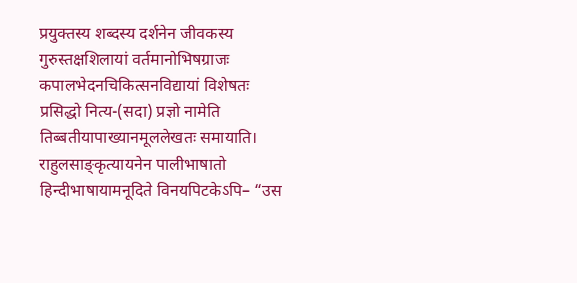प्रयुक्तस्य शब्दस्य दर्शनेन जीवकस्य गुरुस्तक्षशिलायां वर्तमानोभिषग्राजः कपालभेदनचिकित्सनविद्यायां विशेषतः प्रसिद्धो नित्य-(सदा) प्रज्ञो नामेति तिब्बतीयापाख्यानमूललेखतः समायाति। राहुलसाङ्कृत्यायनेन पालीभाषातो हिन्दीभाषायामनूदिते विनयपिटकेऽपि– “उस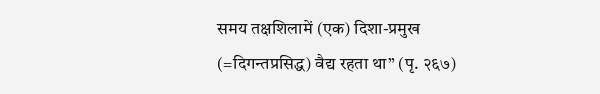समय तक्षशिलामें (एक) दिशा-प्रमुख (=दिगन्तप्रसिद्ध) वैद्य रहता था” (पृ. २६७)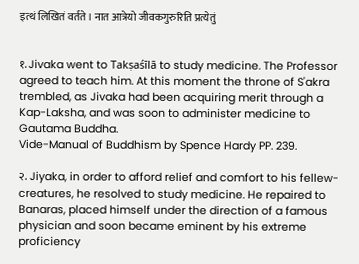इत्थं लिखितं वर्तते। नात आत्रेयो जीवकगुरुरिति प्रत्येतुं


१. Jivaka went to Takṣaśīlā to study medicine. The Professor agreed to teach him. At this moment the throne of S'akra trembled, as Jivaka had been acquiring merit through a Kap-Laksha, and was soon to administer medicine to Gautama Buddha.
Vide-Manual of Buddhism by Spence Hardy PP. 239.

२. Jiyaka, in order to afford relief and comfort to his fellew-creatures, he resolved to study medicine. He repaired to Banaras, placed himself under the direction of a famous physician and soon became eminent by his extreme proficiency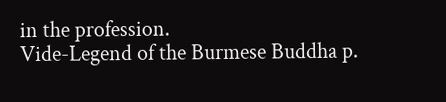in the profession.
Vide-Legend of the Burmese Buddha p.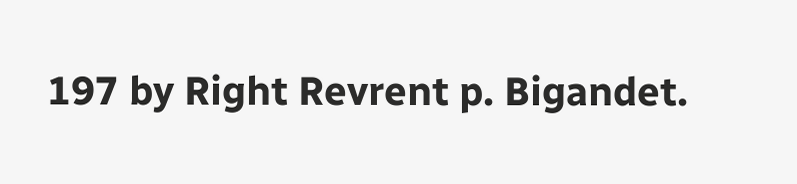197 by Right Revrent p. Bigandet.